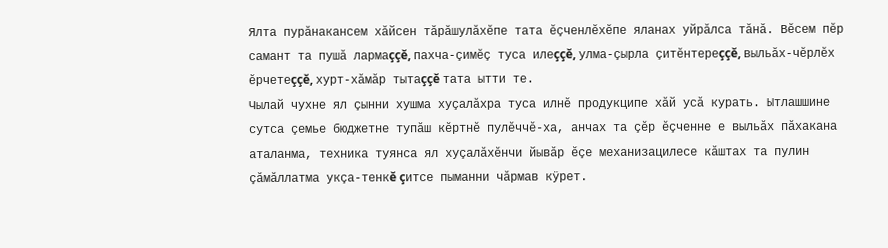Ялта пурăнакансем хăйсен тăрăшулăхĕпе тата ĕçченлĕхĕпе яланах уйрăлса тăнă. Вĕсем пĕр самант та пушă лармаççĕ, пахча-çимĕç туса илеççĕ, улма-çырла çитĕнтереççĕ, выльăх-чĕрлĕх ĕрчетеççĕ, хурт-хăмăр тытаççĕ тата ытти те.
Чылай чухне ял çынни хушма хуçалăхра туса илнĕ продукципе хăй усă курать. Ытлашшине сутса çемье бюджетне тупăш кĕртнĕ пулĕччĕ-ха, анчах та çĕр ĕçченне е выльăх пăхакана аталанма, техника туянса ял хуçалăхĕнчи йывăр ĕçе механизацилесе кăштах та пулин çăмăллатма укçа-тенкĕ çитсе пыманни чăрмав кÿрет.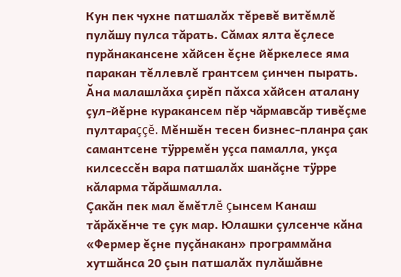Кун пек чухне патшалăх тĕревĕ витĕмлĕ пулăшу пулса тăрать. Сăмах ялта ĕçлесе пурăнакансене хăйсен ĕçне йĕркелесе яма паракан тĕллевлĕ грантсем çинчен пырать. Ăна малашлăха çирĕп пăхса хăйсен аталану çул-йĕрне куракансем пĕр чăрмавсăр тивĕçме пултараççĕ. Мĕншĕн тесен бизнес-планра çак самантсене тÿрремĕн уçса памалла, укçа килсессĕн вара патшалăх шанăçне тÿрре кăларма тăрăшмалла.
Çакăн пек мал ĕмĕтлĕ çынсем Канаш тăрăхĕнче те çук мар. Юлашки çулсенче кăна «Фермер ĕçне пуçăнакан» программăна хутшăнса 20 çын патшалăх пулăшăвне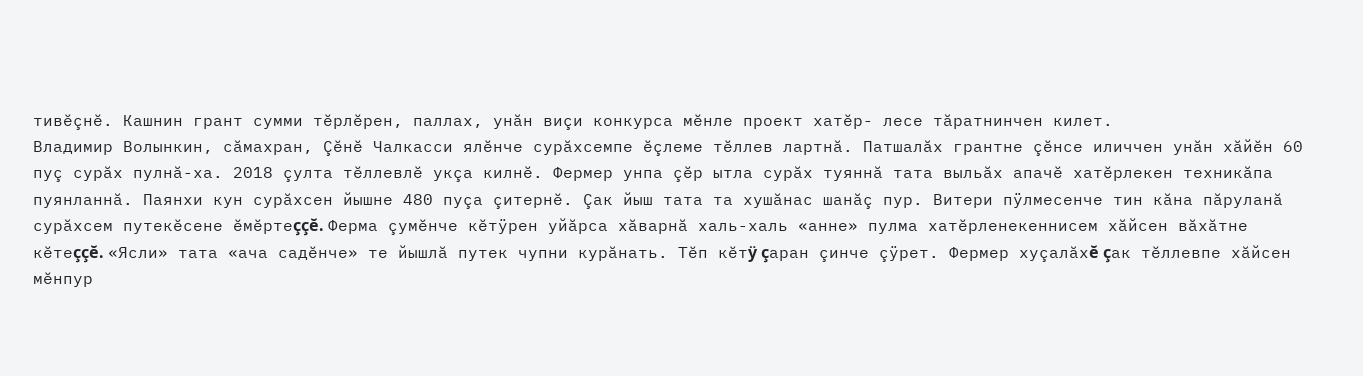тивĕçнĕ. Кашнин грант сумми тĕрлĕрен, паллах, унăн виçи конкурса мĕнле проект хатĕр- лесе тăратнинчен килет.
Владимир Волынкин, сăмахран, Çĕнĕ Чалкасси ялĕнче сурăхсемпе ĕçлеме тĕллев лартнă. Патшалăх грантне çĕнсе иличчен унăн хăйĕн 60 пуç сурăх пулнă-ха. 2018 çулта тĕллевлĕ укçа килнĕ. Фермер унпа çĕр ытла сурăх туяннă тата выльăх апачĕ хатĕрлекен техникăпа пуянланнă. Паянхи кун сурăхсен йышне 480 пуçа çитернĕ. Çак йыш тата та хушăнас шанăç пур. Витери пÿлмесенче тин кăна пăруланă сурăхсем путекĕсене ĕмĕртеççĕ. Ферма çумĕнче кĕтÿрен уйăрса хăварнă халь-халь «анне» пулма хатĕрленекеннисем хăйсен вăхăтне кĕтеççĕ. «Ясли» тата «ача садĕнче» те йышлă путек чупни курăнать. Тĕп кĕтÿ çаран çинче çÿрет. Фермер хуçалăхĕ çак тĕллевпе хăйсен мĕнпур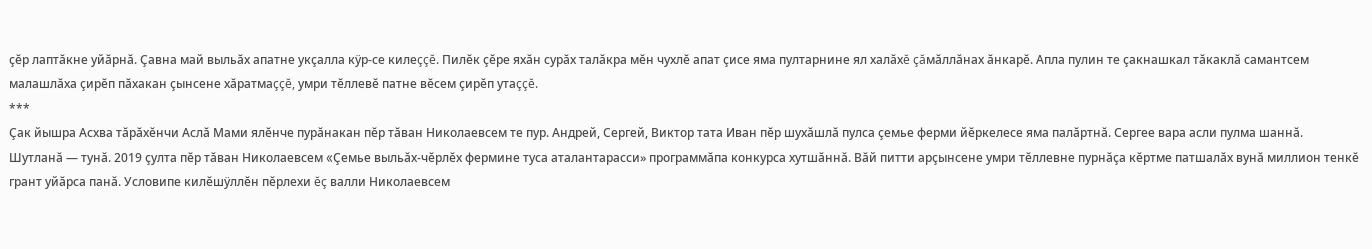çĕр лаптăкне уйăрнă. Çавна май выльăх апатне укçалла кÿр-се килеççĕ. Пилĕк çĕре яхăн сурăх талăкра мĕн чухлĕ апат çисе яма пултарнине ял халăхĕ çăмăллăнах ăнкарĕ. Апла пулин те çакнашкал тăкаклă самантсем малашлăха çирĕп пăхакан çынсене хăратмаççĕ, умри тĕллевĕ патне вĕсем çирĕп утаççĕ.
***
Çак йышра Асхва тăрăхĕнчи Аслă Мами ялĕнче пурăнакан пĕр тăван Николаевсем те пур. Андрей, Сергей, Виктор тата Иван пĕр шухăшлă пулса çемье ферми йĕркелесе яма палăртнă. Сергее вара асли пулма шаннă.
Шутланă — тунă. 2019 çулта пĕр тăван Николаевсем «Çемье выльăх-чĕрлĕх фермине туса аталантарасси» программăпа конкурса хутшăннă. Вăй питти арçынсене умри тĕллевне пурнăçа кĕртме патшалăх вунă миллион тенкĕ грант уйăрса панă. Условипе килĕшÿллĕн пĕрлехи ĕç валли Николаевсем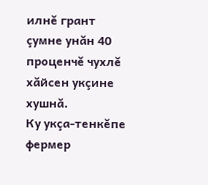илнĕ грант çумне унăн 40 проценчĕ чухлĕ хăйсен укçине хушнă.
Ку укçа-тенкĕпе фермер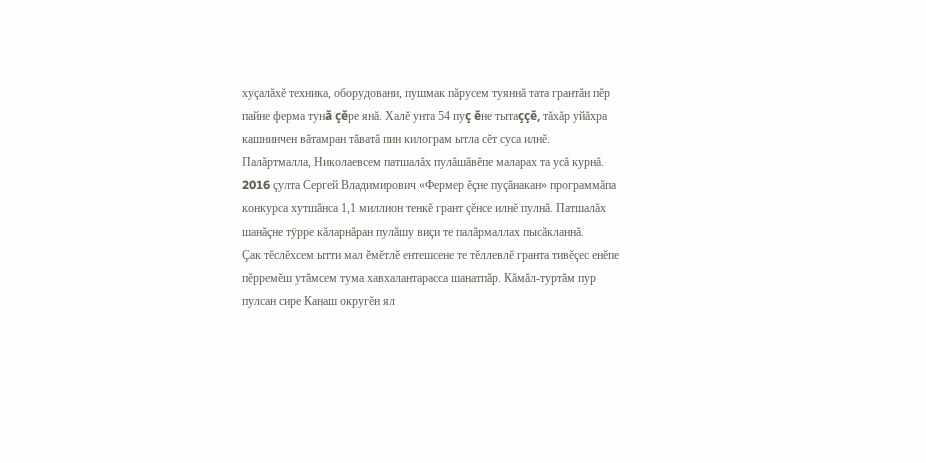хуçалăхĕ техника, оборудовани, пушмак пăрусем туяннă тата грантăн пĕр пайне ферма тунă çĕре янă. Халĕ унта 54 пуç ĕне тытаççĕ, тăхăр уйăхра кашнинчен вăтамран тăватă пин килограм ытла сĕт суса илнĕ.
Палăртмалла, Николаевсем патшалăх пулăшăвĕпе маларах та усă курнă. 2016 çулта Сергей Владимирович «Фермер ĕçне пуçăнакан» программăпа конкурса хутшăнса 1,1 миллион тенкĕ грант çĕнсе илнĕ пулнă. Патшалăх шанăçне тÿрре кăларнăран пулăшу виçи те палăрмаллах пысăкланнă.
Çак тĕслĕхсем ытти мал ĕмĕтлĕ ентешсене те тĕллевлĕ гранта тивĕçес енĕпе пĕрремĕш утăмсем тума хавхалантарасса шанатпăр. Кăмăл-туртăм пур пулсан сире Канаш округĕн ял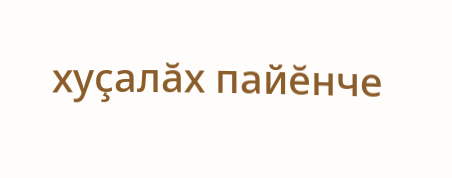хуçалăх пайĕнче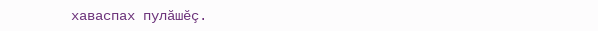хаваспах пулăшĕç.